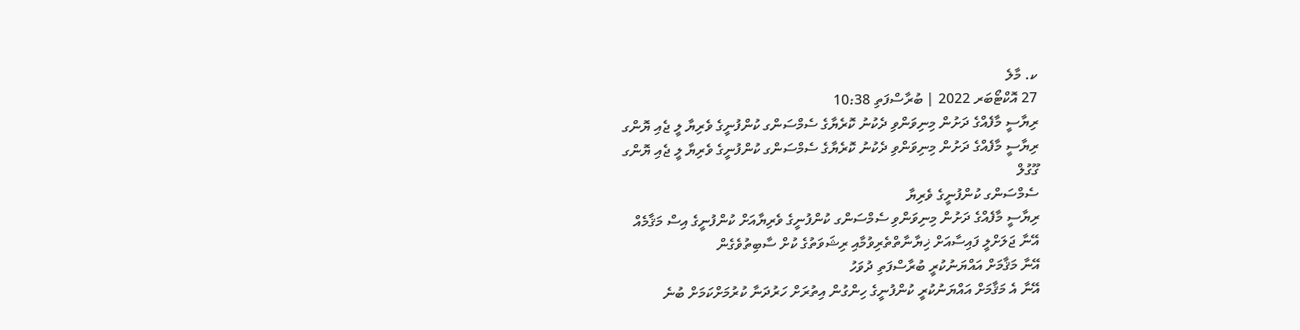ކ. މާލެ
27 އޮކްޓޯބަރ 2022 | ބުރާސްފަތި 10:38
ރިޔާސީ މާފެއްގެ ދަށުން މިނިވަންވި ދެކުނު ކޮރެޔާގެ ސެމްސަންގ ކުންފުނީގެ ވެރިޔާ ލީ ޖެއި ޔޮންގ
ރިޔާސީ މާފެއްގެ ދަށުން މިނިވަންވި ދެކުނު ކޮރެޔާގެ ސެމްސަންގ ކުންފުނީގެ ވެރިޔާ ލީ ޖެއި ޔޮންގ
ގޫގުލް
ސެމްސަންގ ކުންފުނީގެ ވެރިޔާ
ރިޔާސީ މާފެއްގެ ދަށުން މިނިވަންވި ސެމްސަންގ ކުންފުނީގެ ވެރިޔާއަށް ކުންފުނީގެ އިސް މަޤާމެއް
އޭނާ ޖަލަށްލީ ފައިސާއަށް ޚިޔާނާތްތެރިވުމާއި ރިޝަވަތުގެ ކުށް ސާބިތުވެގެން
އޭނާ މަޤާމަށް އައްޔަނުކުރީ ބުރާސްފަތި ދުވަހު
އޭނާ އެ މަޤާމަށް އައްޔަނުކުރީ ކުންފުނީގެ ހިންގުން އިތުރަށް ހަރުދަނާ ކުރުމަށްކަމަށް ބުނެ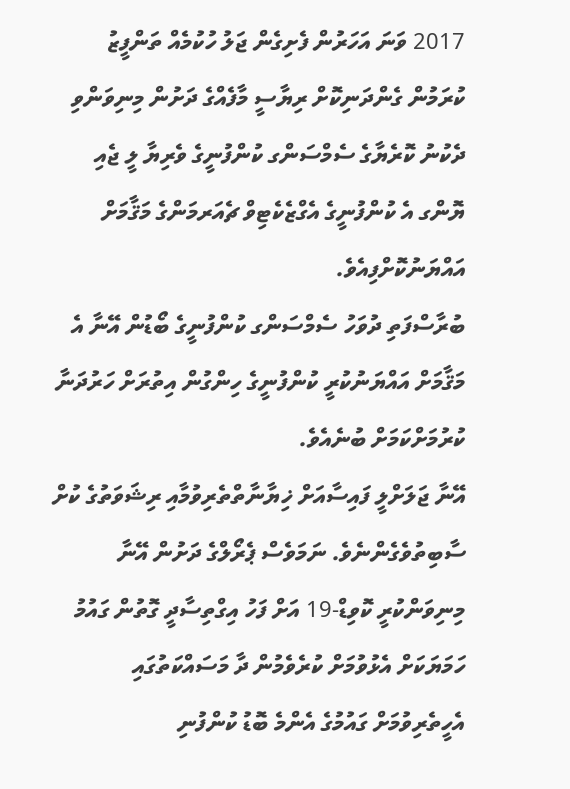2017 ވަނަ އަހަރުން ފެށިގެން ޖަލު ހުކުމެއް ތަންފީޒު ކުރަމުން ގެންދަނިކޮށް ރިޔާސީ މާފެއްގެ ދަށުން މިނިވަންވި ދެކުނު ކޮރެޔާގެ ސެމްސަންގ ކުންފުނީގެ ވެރިޔާ ލީ ޖެއި ޔޮންގ އެ ކުންފުނީގެ އެގްޒެކެޓިވް ޗެއަރމަންގެ މަޤާމަށް އައްޔަނުކޮށްފިއެވެ.
ބުރާސްފަތި ދުވަހު ސެމްސަންގ ކުންފުނީގެ ބޯޑުން އޭނާ އެ މަޤާމަށް އައްޔަނުކުރީ ކުންފުނީގެ ހިންގުން އިތުރަށް ހަރުދަނާ ކުރުމަށްކަމަށް ބުނެއެވެ.
އޭނާ ޖަލަށްލީ ފައިސާއަށް ޚިޔާނާތްތެރިވުމާއި ރިޝަވަތުގެ ކުށް ސާބިތުވެގެންނެވެ. ނަމަވެސް ޕެރޯލްގެ ދަށުން އޭނާ މިނިވަންކުރީ ކޮވިޑް-19 އަށް ފަހު އިގްތިސާދީ ގޮތުން ގައުމު ހަމަޔަކަށް އެޅުވުމަށް ކުރެވެމުން ދާ މަސައްކަތުގައި އެހީތެރިވުމަށް ގައުމުގެ އެންމެ ބޮޑު ކުންފުނި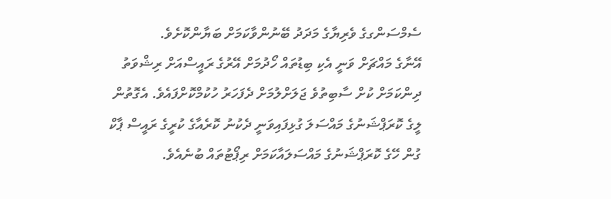ސެމްސަންގގެ ވެރިޔާގެ މަދަދު ބޭނުންވާކަމަށް ބަޔާންކޮށެވެ.
އޭނާގެ މައްޗަށް ވަނީ އެކި ބިޑުތައް ހޯދުމަށް އޭރުގެ ރައީސްއަށް ރިޝްވަތު ދިންކަމަށް ކުށް ސާބިތުވެ ޖަލަށްލުމަށް ދެފަހަރު ހުކުމްކޮށްފައެވެ. އެގޮތުން ލީގެ ކޮރަޕްޝަނުގެ މައްސަލަ ގުޅިފައިވަނީ ދެކުނު ކޮރެއާގެ ކުރީގެ ރައީސް ޕާކް ގުން ހޭގެ ކޮރަޕްޝަނުގެ މައްސަލައާކަމަށް ރިޕޯޓުތައް ބުނެއެވެ.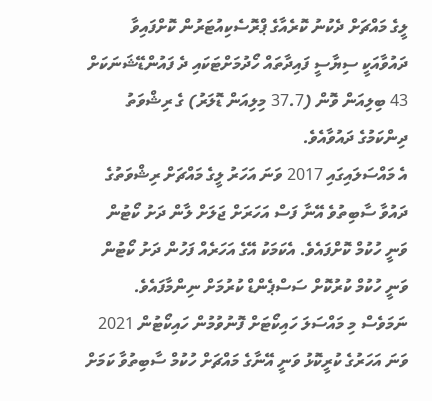ލީގެ މައްޗަށް ދެކުނު ކޮރެއާގެ ޕްރޮސެކިއުޓަރުން ކޮށްފައިވާ ދައުވާއަކީ ސިޔާސީ ފައިދާތައް ހޯދުމަށްޓަކައި ދެ ފައުންޑޭޝަނަކަށް 43 ބިލިއަން ވޮން (37.7 މިލިއަން ޑޮލަރު) ގެ ރިޝްވަތު ދިންކަމުގެ ދައުވާއެވެ.
އެ މައްސަލައިގައި 2017 ވަނަ އަހަރު ލީގެ މައްޗަށް ރިޝްވަތުގެ ދައުވާ ސާބިތުވެ އޭނާ ފަސް އަހަރަށް ޖަލަށް ލާން ދަށު ކޯޓުން ވަނީ ހުކުމް ކޮށްފައެވެ. އެކަމަކު އޭގެ އަހަރެއް ފަހުން ދަށު ކޯޓުން ވަނީ ހުކުމް ކުރުކޮށް ސަސްޕެންޑް ކުރުމަށް ނިންމާފައެވެ. ނަމަވެސް މި މައްސަލަ ހައިކޯޓަށް ފޮނުވުމުން ހައިކޯޓުން 2021 ވަނަ އަހަރުގެ ކުރީކޮޅު ވަނީ އޭނާގެ މައްޗަށް ހުކުމް ސާބިތުވާ ކަމަށް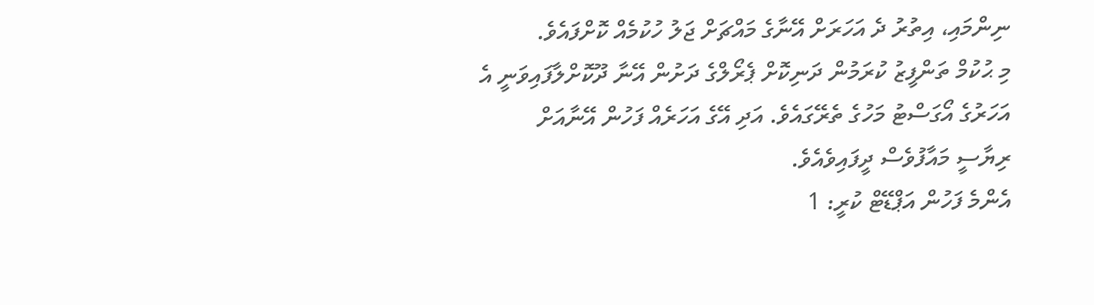ނިންމައި، އިތުރު ދެ އަހަރަށް އޭނާގެ މައްޗަށް ޖަލު ހުކުމެއް ކޮށްފައެވެ.
މި ޙުކުމް ތަންފީޒު ކުރަމުން ދަނިކޮށް ޕެރޯލްގެ ދަށުން އޭނާ ދޫކޮށްލާފައިވަނީ އެ އަހަރުގެ އޯގަސްޓު މަހުގެ ތެރޭގައެވެ. އަދި އޭގެ އަހަރެއް ފަހުން އޭނާއަށް ރިޔާސީ މައާފުވެސް ދީފައިވެއެވެ.
އެންމެ ފަހުން އަޕްޑޭޓް ކުރީ: 1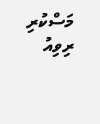މަސްކުރި
ރިވިއު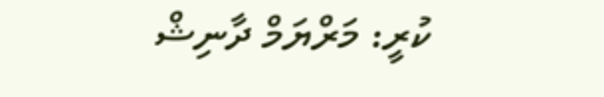ކުރީ: މަރްޔަމް ދާނިޝް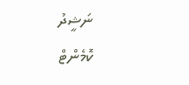ނަޝީދު
ކޮމެންޓް